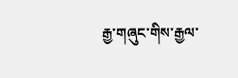རྒྱ་གཞུང་གིས་རྒྱལ་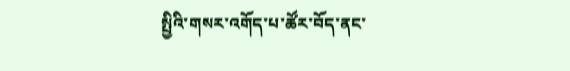སྤྱིའི་གསར་འགོད་པ་ཚོར་བོད་ནང་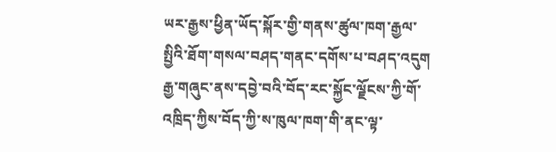ཡར་རྒྱས་ཕྱིན་ཡོད་སྐོར་གྱི་གནས་ཚུལ་ཁག་རྒྱལ་སྤྱིའི་ཐོག་གསལ་བཤད་གནང་དགོས་པ་བཤད་འདུག
རྒྱ་གཞུང་ནས་དབྱེ་བའི་བོད་རང་སྐྱོང་ལྗོངས་ཀྱི་གོ་འཁྲིད་ཀྱིས་བོད་ཀྱི་ས་ཁུལ་ཁག་གི་ནང་ལྟ་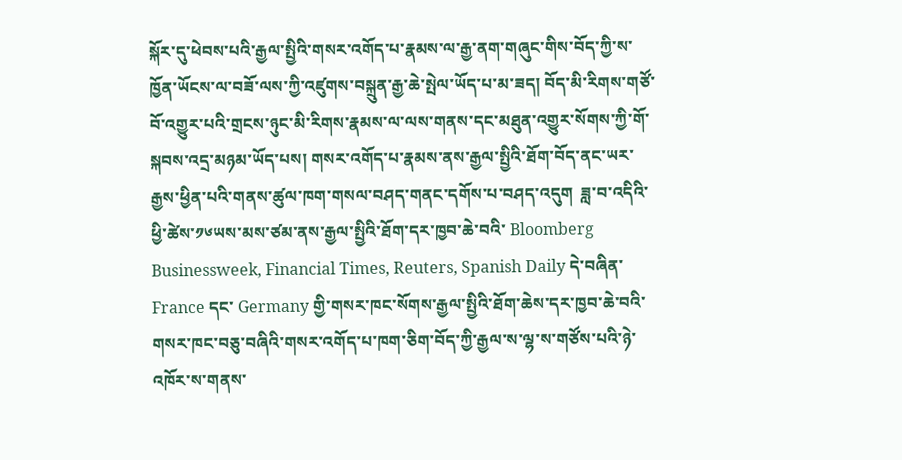སྐོར་དུ་ཕེབས་པའི་རྒྱལ་སྤྱིའི་གསར་འགོད་པ་རྣམས་ལ་རྒྱ་ནག་གཞུང་གིས་བོད་ཀྱི་ས་ཁྱོན་ཡོངས་ལ་བཟོ་ལས་ཀྱི་འཛུགས་བསྐྲུན་རྒྱ་ཆེ་སྤེལ་ཡོད་པ་མ་ཟད། བོད་མི་རིགས་གཙོ་བོ་འགྱུར་པའི་གྲངས་ཉུང་མི་རིགས་རྣམས་ལ་ལས་གནས་དང་མཐུན་འགྱུར་སོགས་ཀྱི་གོ་སྐབས་འདྲ་མཉམ་ཡོད་པས། གསར་འགོད་པ་རྣམས་ནས་རྒྱལ་སྤྱིའི་ཐོག་བོད་ནང་ཡར་རྒྱས་ཕྱིན་པའི་གནས་ཚུལ་ཁག་གསལ་བཤད་གནང་དགོས་པ་བཤད་འདུག  ཟླ་བ་འདིའི་ཕྱི་ཚེས་༡༦ཡས་མས་ཙམ་ནས་རྒྱལ་སྤྱིའི་ཐོག་དར་ཁྱབ་ཆེ་བའི་ Bloomberg Businessweek, Financial Times, Reuters, Spanish Daily དེ་བཞིན་France དང་ Germany གྱི་གསར་ཁང་སོགས་རྒྱལ་སྤྱིའི་ཐོག་ཆེས་དར་ཁྱབ་ཆེ་བའི་གསར་ཁང་བཅུ་བཞིའི་གསར་འགོད་པ་ཁག་ཅིག་བོད་ཀྱི་རྒྱལ་ས་ལྷ་ས་གཙོས་པའི་ཉེ་འཁོར་ས་གནས་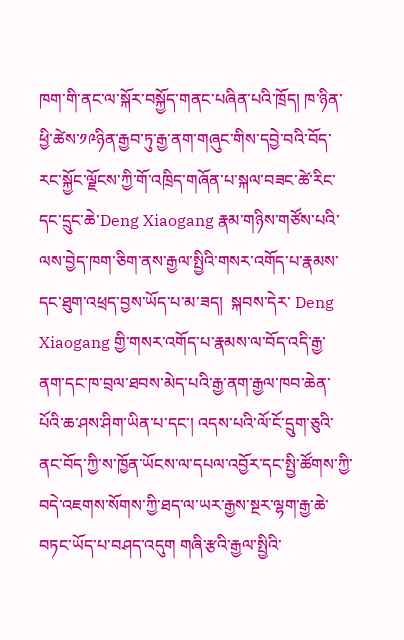ཁག་གི་ནང་ལ་སྐོར་བསྐྱོད་གནང་པཞིན་པའི་ཁྲོད། ཁ་ཉིན་ཕྱི་ཚེས་༡༩ཉིན་རྒྱབ་ཏུ་རྒྱ་ནག་གཞུང་གིས་དབྱེ་བའི་བོད་རང་སྐྱོང་ལྗོངས་ཀྱི་གོ་འཁྲིད་གཞོན་པ་སྐལ་བཟང་ཚེ་རིང་དང་དྲུང་ཆེ་Deng Xiaogang རྣམ་གཉིས་གཙོས་པའི་ལས་བྱེད་ཁག་ཅིག་ནས་རྒྱལ་སྤྱིའི་གསར་འགོད་པ་རྣམས་དང་ཐུག་འཕྲད་བྱས་ཡོད་པ་མ་ཟད།  སྐབས་དེར་ Deng Xiaogang གྱི་གསར་འགོད་པ་རྣམས་ལ་བོད་འདི་རྒྱ་ནག་དང་ཁ་བྲལ་ཐབས་མེད་པའི་རྒྱ་ནག་རྒྱལ་ཁབ་ཆེན་པོའི་ཆ་ཤས་ཤིག་ཡིན་པ་དང་། འདས་པའི་ལོ་ངོ་དྲུག་ཅུའི་ནང་བོད་ཀྱི་ས་ཁྱོན་ཡོངས་ལ་དཔལ་འབྱོར་དང་སྤྱི་ཚོགས་ཀྱི་བདེ་འཇགས་སོགས་ཀྱི་ཐད་ལ་ཡར་རྒྱས་སྔར་ལྷག་རྒྱ་ཆེ་བཏང་ཡོད་པ་བཤད་འདུག གཞི་རྩའི་རྒྱལ་སྤྱིའི་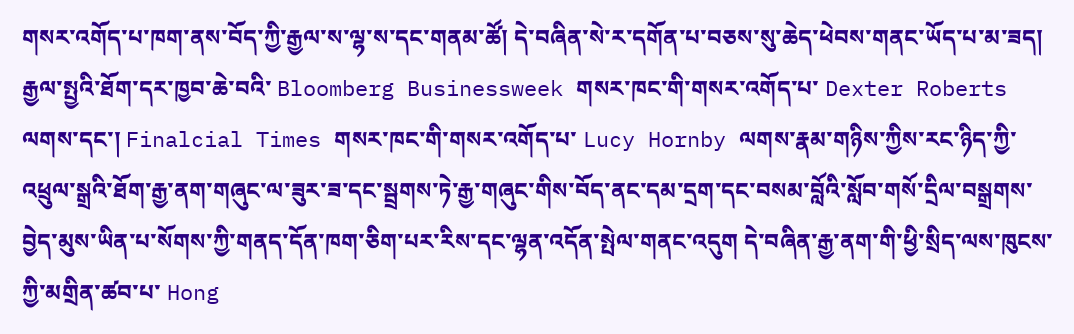གསར་འགོད་པ་ཁག་ནས་བོད་ཀྱི་རྒྱལ་ས་ལྷ་ས་དང་གནམ་ཚོ། དེ་བཞིན་སེ་ར་དགོན་པ་བཅས་སུ་ཆེད་ཕེབས་གནང་ཡོད་པ་མ་ཟད། རྒྱལ་སྤྱའི་ཐོག་དར་ཁྱབ་ཆེ་བའི་ Bloomberg Businessweek གསར་ཁང་གི་གསར་འགོད་པ་ Dexter Roberts ལགས་དང་། Finalcial Times གསར་ཁང་གི་གསར་འགོད་པ་ Lucy Hornby ལགས་རྣམ་གཉིས་ཀྱིས་རང་ཉིད་ཀྱི་འཕྲུལ་སྒྲའི་ཐོག་རྒྱ་ནག་གཞུང་ལ་ཟུར་ཟ་དང་སྦྲགས་ཏེ་རྒྱ་གཞུང་གིས་བོད་ནང་དམ་དྲག་དང་བསམ་བློའི་སློབ་གསོ་དྲིལ་བསྒྲགས་བྱེད་མུས་ཡིན་པ་སོགས་ཀྱི་གནད་དོན་ཁག་ཅིག་པར་རིས་དང་ལྷན་འདོན་སྤེལ་གནང་འདུག དེ་བཞིན་རྒྱ་ནག་གི་ཕྱི་སྲིད་ལས་ཁུངས་ཀྱི་མགྲིན་ཚབ་པ་ Hong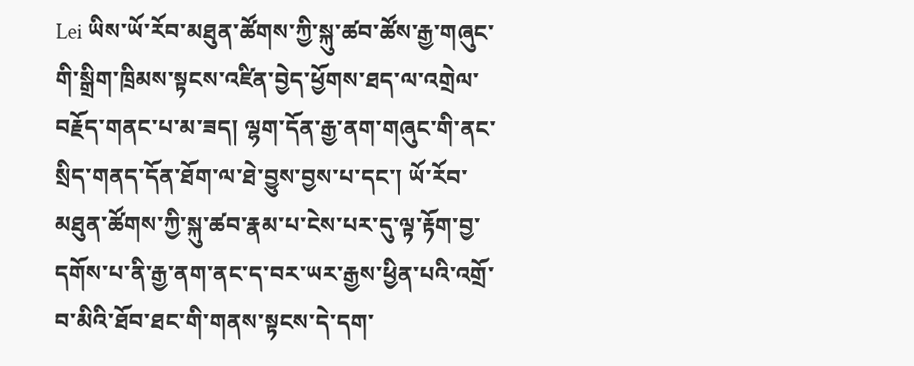Lei ཡིས་ཡོ་རོབ་མཐུན་ཚོགས་ཀྱི་སྐུ་ཚབ་ཚོས་རྒྱ་གཞུང་གི་སྒྲིག་ཁྲིམས་སྟངས་འཛིན་བྱེད་ཕྱོགས་ཐད་ལ་འགྲེལ་བརྗོད་གནང་པ་མ་ཟད། ལྷག་དོན་རྒྱ་ནག་གཞུང་གི་ནང་སྲིད་གནད་དོན་ཐོག་ལ་ཐེ་བྱུས་བྱས་པ་དང་། ཡོ་རོབ་མཐུན་ཚོགས་ཀྱི་སྐུ་ཚབ་རྣམ་པ་ངེས་པར་དུ་ལྟ་རྟོག་བྱ་དགོས་པ་ནི་རྒྱ་ནག་ནང་ད་བར་ཡར་རྒྱས་ཕྱིན་པའི་འགྲོ་བ་མིའི་ཐོབ་ཐང་གི་གནས་སྟངས་དེ་དག་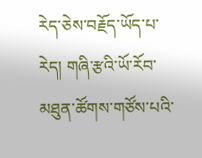རེད་ཅེས་བརྗོད་ཡོད་པ་རེད། གཞི་རྩའི་ཡོ་རོབ་མཐུན་ཚོགས་གཙོས་པའི་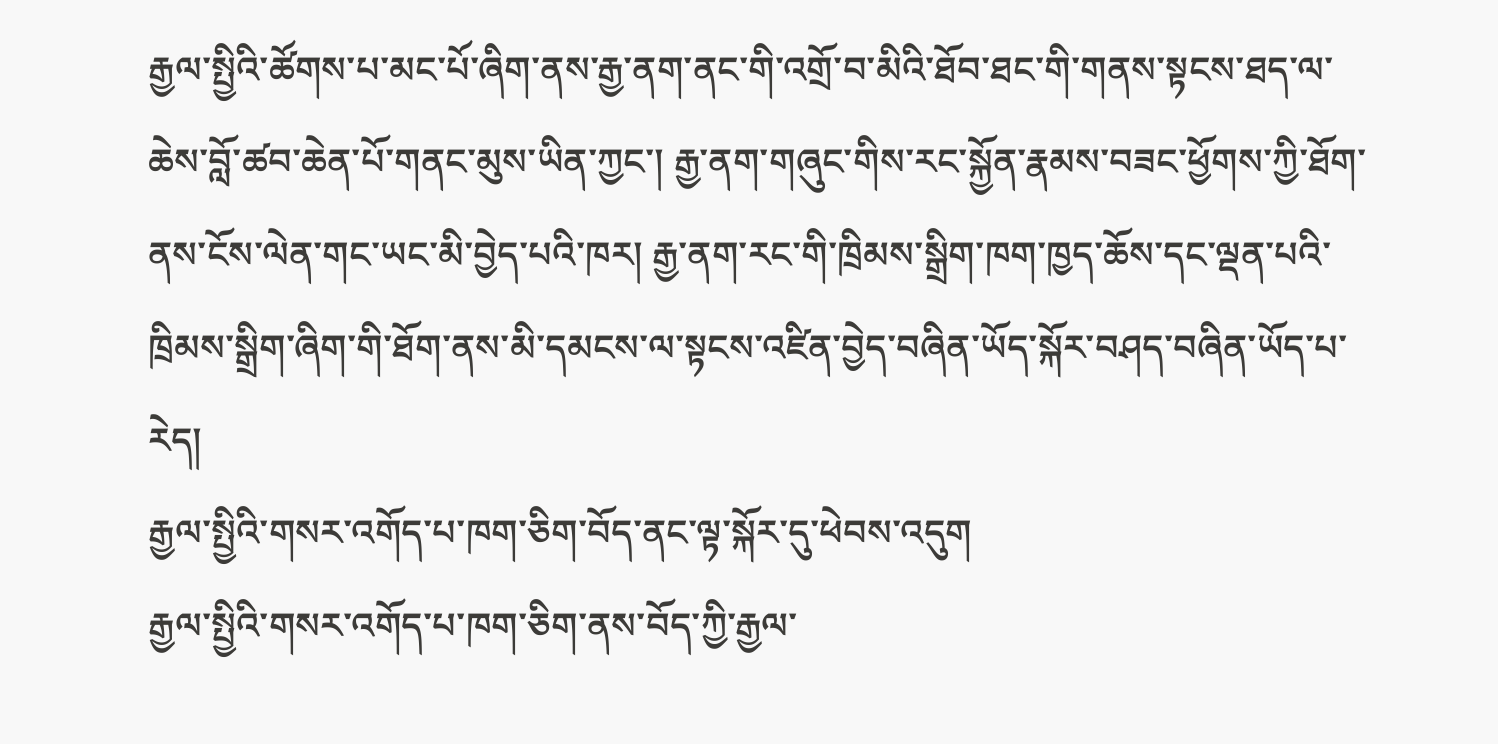རྒྱལ་སྤྱིའི་ཚོགས་པ་མང་པོ་ཞིག་ནས་རྒྱ་ནག་ནང་གི་འགྲོ་བ་མིའི་ཐོབ་ཐང་གི་གནས་སྟངས་ཐད་ལ་ཆེས་བློ་ཚབ་ཆེན་པོ་གནང་མུས་ཡིན་ཀྱང་། རྒྱ་ནག་གཞུང་གིས་རང་སྐྱོན་རྣམས་བཟང་ཕྱོགས་ཀྱི་ཐོག་ནས་ངོས་ལེན་གང་ཡང་མི་བྱེད་པའི་ཁར། རྒྱ་ནག་རང་གི་ཁྲིམས་སྒྲིག་ཁག་ཁྱད་ཆོས་དང་ལྡན་པའི་ཁྲིམས་སྒྲིག་ཞིག་གི་ཐོག་ནས་མི་དམངས་ལ་སྟངས་འཛིན་བྱེད་བཞིན་ཡོད་སྐོར་བཤད་བཞིན་ཡོད་པ་རེད།
རྒྱལ་སྤྱིའི་གསར་འགོད་པ་ཁག་ཅིག་བོད་ནང་ལྟ་སྐོར་དུ་ཕེབས་འདུག
རྒྱལ་སྤྱིའི་གསར་འགོད་པ་ཁག་ཅིག་ནས་བོད་ཀྱི་རྒྱལ་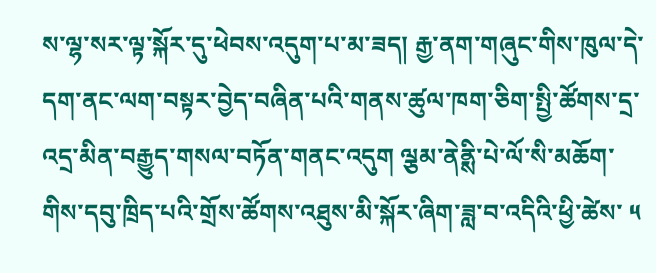ས་ལྷ་སར་ལྟ་སྐོར་དུ་ཕེབས་འདུག་པ་མ་ཟད། རྒྱ་ནག་གཞུང་གིས་ཁུལ་དེ་དག་ནང་ལག་བསྟར་བྱེད་བཞིན་པའི་གནས་ཚུལ་ཁག་ཅིག་སྤྱི་ཚོགས་དྲ་འདྲ་མིན་བརྒྱུད་གསལ་བཏོན་གནང་འདུག ལྕམ་ནེནྶི་པེ་ལོ་སི་མཆོག་གིས་དབུ་ཁྲིད་པའི་གྲོས་ཚོགས་འཐུས་མི་སྐོར་ཞིག་ཟླ་བ་འདིའི་ཕྱི་ཚེས་ ༥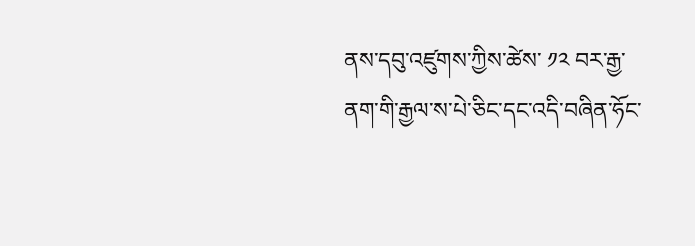ནས་དབུ་འཛུགས་ཀྱིས་ཚེས་ ༡༢ བར་རྒྱ་ནག་གི་རྒྱལ་ས་པེ་ཅིང་དང་འདི་བཞིན་ཧོང་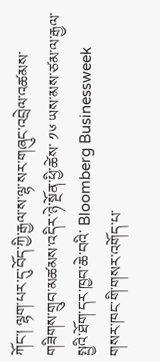ཀོང་། ལྷག་པར་དུ་བོད་ཀྱི་རྒྱལ་ས་ལྷ་སར་གཞུང་འབྲེལ་འཚམས་གཟིགས་གྲུབ་མཚམས་འདིར་ཉེ་སྔོན་ཕྱི་ཚེས་ ༡༦ ཡས་མས་ཙམ་ལ་རྒྱལ་སྤྱའི་ཐོག་དར་ཁྱབ་ཆེ་བའི་ Bloomberg Businessweek  གསར་ཁང་གི་གསར་འགོད་པ་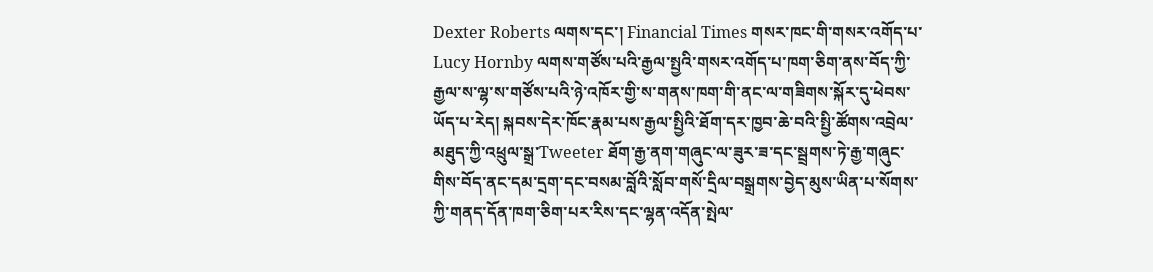Dexter Roberts ལགས་དང་། Financial Times གསར་ཁང་གི་གསར་འགོད་པ་ Lucy Hornby ལགས་གཙོས་པའི་རྒྱལ་སྤྱའི་གསར་འགོད་པ་ཁག་ཅིག་ནས་བོད་ཀྱི་རྒྱལ་ས་ལྷ་ས་གཙོས་པའི་ཉེ་འཁོར་གྱི་ས་གནས་ཁག་གི་ནང་ལ་གཟིགས་སྐོར་དུ་ཕེབས་ཡོད་པ་རེད། སྐབས་དེར་ཁོང་རྣམ་པས་རྒྱལ་སྤྱིའི་ཐོག་དར་ཁྱབ་ཆེ་བའི་སྤྱི་ཚོགས་འབྲེལ་མཐུད་ཀྱི་འཕྲུལ་སྒྲ་Tweeter ཐོག་རྒྱ་ནག་གཞུང་ལ་ཟུར་ཟ་དང་སྦྲགས་ཏེ་རྒྱ་གཞུང་གིས་བོད་ནང་དམ་དྲག་དང་བསམ་བློའི་སློབ་གསོ་དྲིལ་བསྒྲགས་བྱེད་མུས་ཡིན་པ་སོགས་ཀྱི་གནད་དོན་ཁག་ཅིག་པར་རིས་དང་ལྷན་འདོན་སྤེལ་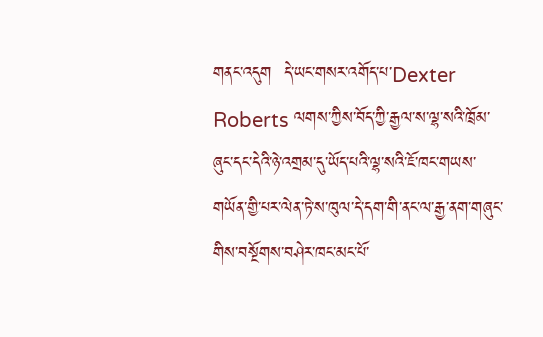གནང་འདུག  དེ་ཡང་གསར་འགོད་པ་Dexter Roberts ལགས་ཀྱིས་བོད་ཀྱི་རྒྱལ་ས་ལྷ་སའི་ཁྲོམ་ཞུང་དང་དེའི་ཉེ་འགྲམ་དུ་ཡོད་པའི་ལྷ་སའི་ཇོ་ཁང་གཡས་གཡོན་གྱི་པར་ལེན་ཏེ་ས་ཁུལ་དེ་དག་གི་ནང་ལ་རྒྱ་ནག་གཞུང་གིས་བསྔོགས་བཤེར་ཁང་མང་པོ་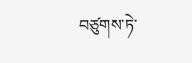བཙུགས་ཏེ་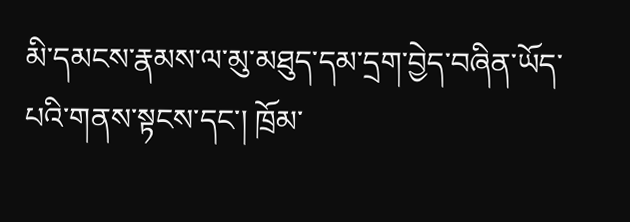མི་དམངས་རྣམས་ལ་མུ་མཐུད་དམ་དྲག་བྱེད་བཞིན་ཡོད་པའི་གནས་སྟངས་དང་། ཁྲོམ་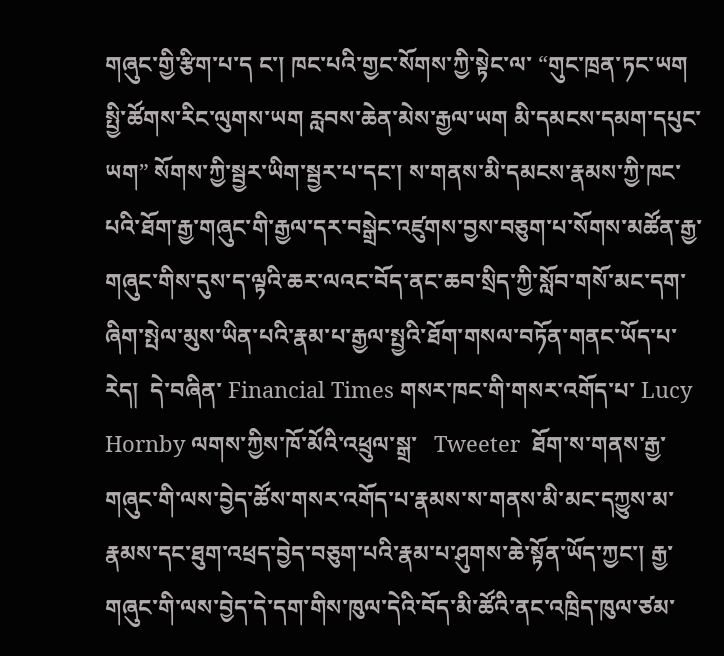གཞུང་གྱི་རྩིག་པ་ད ང་། ཁང་པའི་གྱང་སོགས་ཀྱི་སྟེང་ལ་ “གུང་ཁྲན་ཏང་ཡག སྤྱི་ཚོགས་རིང་ལུགས་ཡག རླབས་ཆེན་མེས་རྒྱལ་ཡག མི་དམངས་དམག་དཔུང་ཡག” སོགས་ཀྱི་སྦྱར་ཡིག་སྦྱར་པ་དང་། ས་གནས་མི་དམངས་རྣམས་ཀྱི་ཁང་པའི་ཐོག་རྒྱ་གཞུང་གི་རྒྱལ་དར་བསྒྲེང་འཛུགས་བྱས་བཅུག་པ་སོགས་མཚོན་རྒྱ་གཞུང་གིས་དུས་ད་ལྟའི་ཆར་ལའང་བོད་ནང་ཆབ་སྲིད་ཀྱི་སློབ་གསོ་མང་དག་ཞིག་སྤེལ་མུས་ཡིན་པའི་རྣམ་པ་རྒྱལ་སྤྱའི་ཐོག་གསལ་བཏོན་གནང་ཡོད་པ་རེད།  དེ་བཞིན་ Financial Times གསར་ཁང་གི་གསར་འགོད་པ་ Lucy Hornby ལགས་ཀྱིས་ཁོ་མོའི་འཕྲུལ་སྒྲ་   Tweeter  ཐོག་ས་གནས་རྒྱ་གཞུང་གི་ལས་བྱེད་ཚོས་གསར་འགོད་པ་རྣམས་ས་གནས་མི་མང་དཀྱུས་མ་རྣམས་དང་ཐུག་འཕྲད་བྱེད་བཅུག་པའི་རྣམ་པ་ཤུགས་ཆེ་སྟོན་ཡོད་ཀྱང་། རྒྱ་གཞུང་གི་ལས་བྱེད་དེ་དག་གིས་ཁུལ་དེའི་བོད་མི་ཚོའི་ནང་འཁྲིད་ཁུལ་ཙམ་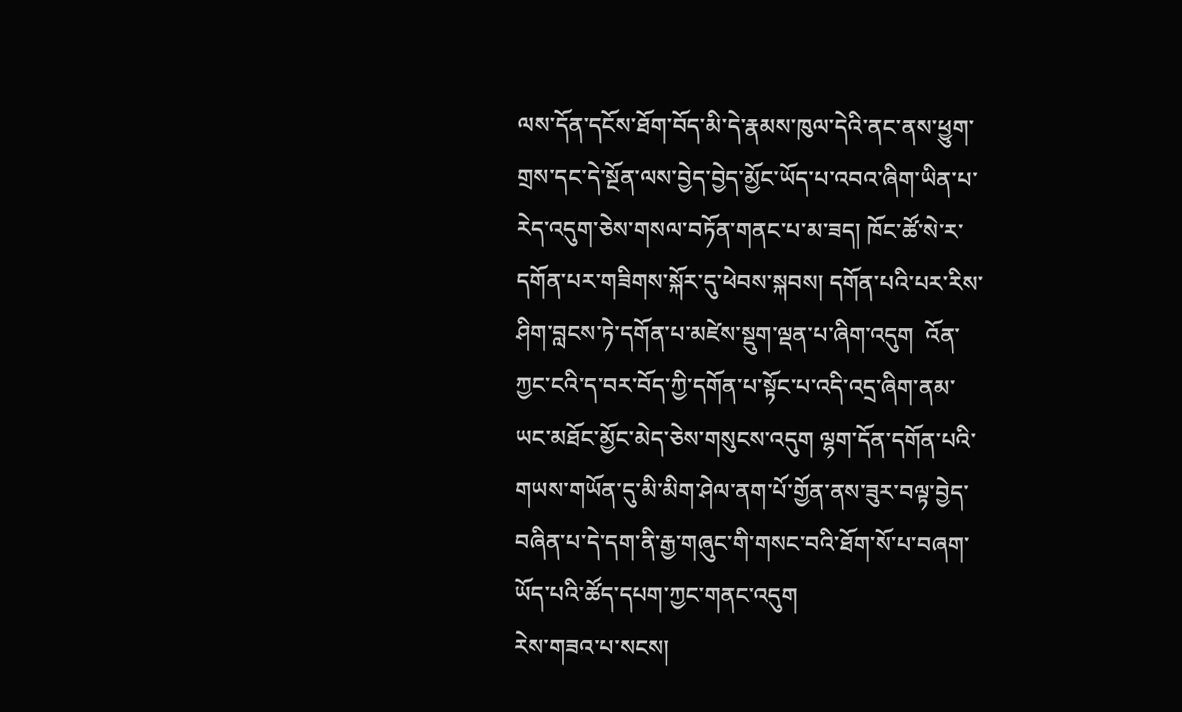ལས་དོན་དངོས་ཐོག་བོད་མི་དེ་རྣམས་ཁུལ་དེའི་ནང་ནས་ཕྱུག་གྲས་དང་དེ་སྔོན་ལས་བྱེད་བྱེད་མྱོང་ཡོད་པ་འབའ་ཞིག་ཡིན་པ་རེད་འདུག་ཅེས་གསལ་བཏོན་གནང་པ་མ་ཟད། ཁོང་ཚོ་སེ་ར་དགོན་པར་གཟིགས་སྐོར་དུ་ཕེབས་སྐབས། དགོན་པའི་པར་རིས་ཤིག་བླངས་ཏེ་དགོན་པ་མཛེས་སྡུག་ལྡན་པ་ཞིག་འདུག  འོན་ཀྱང་ངའི་ད་བར་བོད་ཀྱི་དགོན་པ་སྟོང་པ་འདི་འདྲ་ཞིག་ནམ་ཡང་མཐོང་མྱོང་མེད་ཅེས་གསུངས་འདུག ལྷག་དོན་དགོན་པའི་གཡས་གཡོན་དུ་མི་མིག་ཤེལ་ནག་པོ་གྱོན་ནས་ཟུར་བལྟ་བྱེད་བཞིན་པ་དེ་དག་ནི་རྒྱ་གཞུང་གི་གསང་བའི་ཐོག་སོ་པ་བཞག་ཡོད་པའི་ཚོད་དཔག་ཀྱང་གནང་འདུག
རེས་གཟའ་པ་སངས།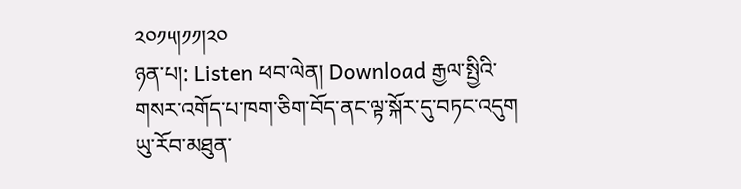༢༠༡༥།༡༡།༢༠
ཉན་པ།: Listen ཕབ་ལེན། Download རྒྱལ་སྤྱིའི་གསར་འགོད་པ་ཁག་ཅིག་བོད་ནང་ལྟ་སྐོར་དུ་བཏང་འདུག ཡུ་རོབ་མཐུན་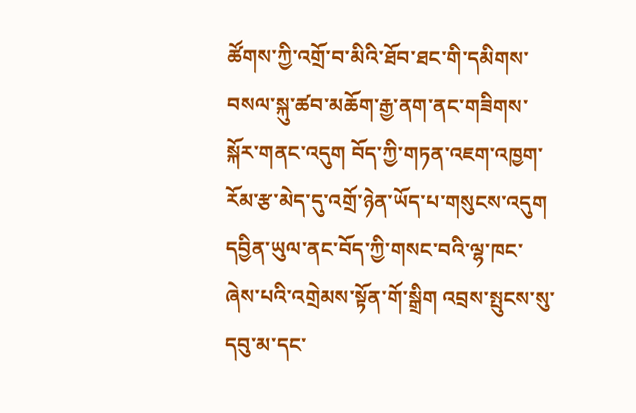ཚོགས་ཀྱི་འགྲོ་བ་མིའི་ཐོབ་ཐང་གི་དམིགས་བསལ་སྐུ་ཚབ་མཆོག་རྒྱ་ནག་ནང་གཟིགས་སྐོར་གནང་འདུག བོད་ཀྱི་གཏན་འཇག་འཁྱག་རོམ་རྩ་མེད་དུ་འགྲོ་ཉེན་ཡོད་པ་གསུངས་འདུག དབྱིན་ཡུལ་ནང་བོད་ཀྱི་གསང་བའི་ལྷ་ཁང་ཞེས་པའི་འགྲེམས་སྟོན་གོ་སྒྲིག འབྲས་སྤུངས་སུ་དབུ་མ་དང་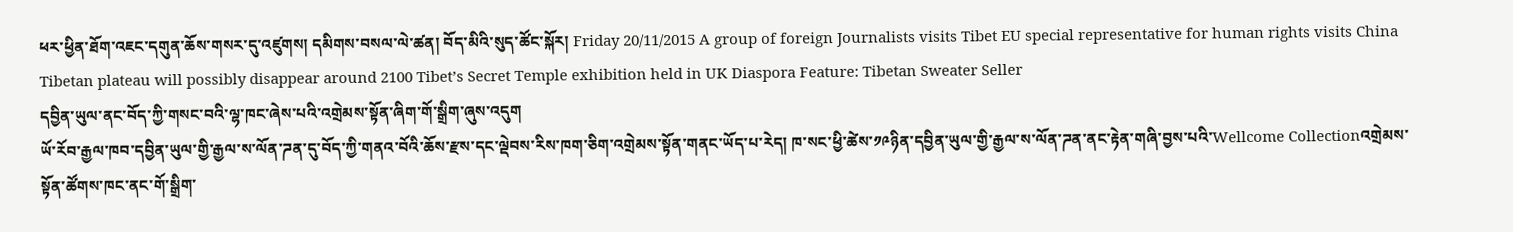ཕར་ཕྱིན་ཐོག་འཇང་དགུན་ཆོས་གསར་དུ་འཛུགས། དམིགས་བསལ་ལེ་ཚན། བོད་མིའི་སུད་ཚོང་སྐོར། Friday 20/11/2015 A group of foreign Journalists visits Tibet EU special representative for human rights visits China Tibetan plateau will possibly disappear around 2100 Tibet’s Secret Temple exhibition held in UK Diaspora Feature: Tibetan Sweater Seller
དབྱིན་ཡུལ་ནང་བོད་ཀྱི་གསང་བའི་ལྷ་ཁང་ཞེས་པའི་འགྲེམས་སྟོན་ཞིག་གོ་སྒྲིག་ཞུས་འདུག
ཡོ་རོབ་རྒྱལ་ཁབ་དབྱིན་ཡུལ་གྱི་རྒྱལ་ས་ལོན་ཌན་དུ་བོད་ཀྱི་གནའ་བོའི་ཆོས་རྫས་དང་ལྡེབས་རིས་ཁག་ཅིག་འགྲེམས་སྟོན་གནང་ཡོད་པ་རེད། ཁ་སང་ཕྱི་ཚེས་༡༩ཉིན་དབྱིན་ཡུལ་གྱི་རྒྱལ་ས་ལོན་ཌན་ནང་རྟེན་གཞི་བྱས་པའི་Wellcome Collectionའགྲེམས་སྟོན་ཚོགས་ཁང་ནང་གོ་སྒྲིག་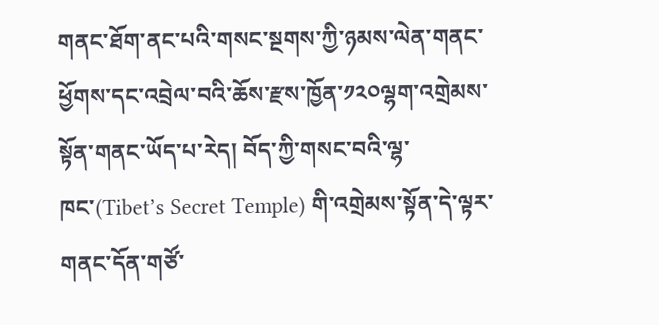གནང་ཐོག་ནང་པའི་གསང་སྔགས་ཀྱི་ཉམས་ལེན་གནང་ཕྱོགས་དང་འབྲེལ་བའི་ཆོས་རྫས་ཁྱོན་༡༢༠ལྷག་འགྲེམས་སྟོན་གནང་ཡོད་པ་རེད། བོད་ཀྱི་གསང་བའི་ལྷ་ཁང་(Tibet’s Secret Temple) གི་འགྲེམས་སྟོན་དེ་ལྟར་གནང་དོན་གཙོ་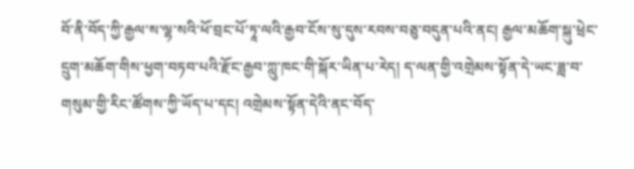བོ་ནི་བོད་ཀྱི་རྒྱལ་ས་ལྷ་སའི་ཕོ་བྲང་པོ་ཏཱ་ལའི་རྒྱབ་ངོས་སུ་དུས་རབས་བཅུ་བདུན་པའི་ནང། རྒྱལ་མཆོག་སྐུ་ཕྲེང་དྲུག་མཆོག་གིས་ཕྱག་བཏབ་པའི་རྫོང་རྒྱབ་ཀླུ་ཁང་གི་སྐོར་ཡིན་པ་རེད། ད་ལན་གྱི་འགྲེམས་སྟོན་དེ་ཡང་ཟླ་བ་གསུམ་གྱི་རིང་ཚོགས་ཀྱི་ཡོད་པ་དང། འགྲེམས་སྟོན་དེའི་ནང་བོད་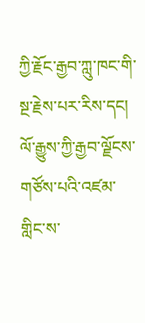ཀྱི་རྗོང་རྒྱབ་ཀླུ་ཁང་གི་སྔ་རྗེས་པར་རིས་དང། ལོ་རྒྱུས་ཀྱི་རྒྱབ་ལྗོངས་གཙོས་པའི་འཛམ་གླིང་ས་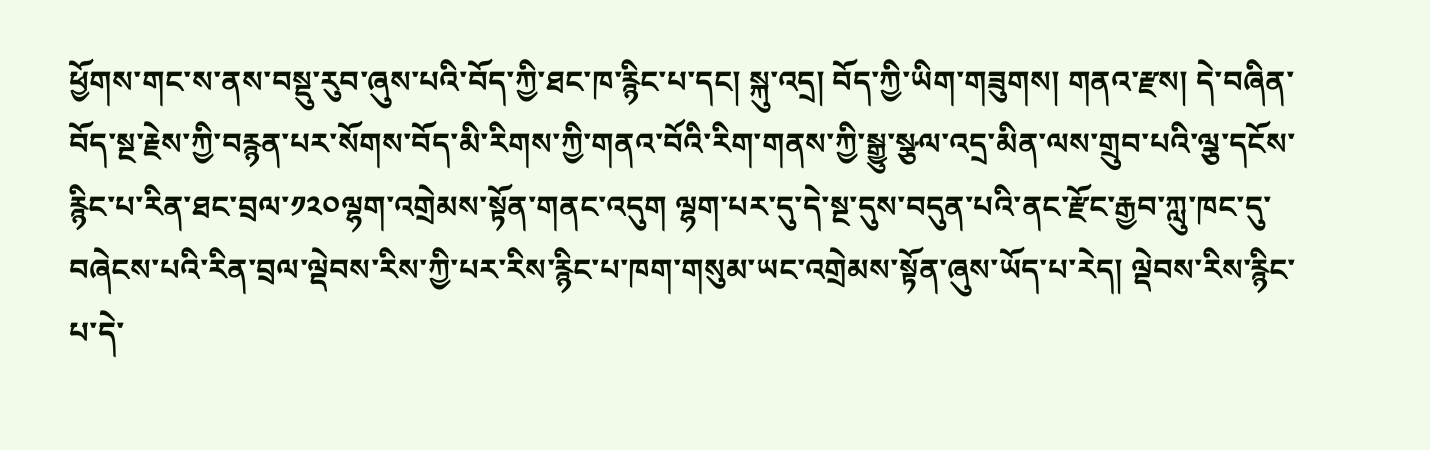ཕྱོགས་གང་ས་ནས་བསྡུ་རུབ་ཞུས་པའི་བོད་ཀྱི་ཐང་ཁ་རྙིང་པ་དང། སྐུ་འདྲ། བོད་ཀྱི་ཡིག་གཟུགས། གནའ་རྫས། དེ་བཞིན་བོད་སྔ་རྗེས་ཀྱི་བརྙན་པར་སོགས་བོད་མི་རིགས་ཀྱི་གནའ་བོའི་རིག་གནས་ཀྱི་སྒྱུ་སྩལ་འདྲ་མིན་ལས་གྲུབ་པའི་ལྕ་དངོས་རྙིང་པ་རིན་ཐང་བྲལ་༡༢༠ལྷག་འགྲེམས་སྟོན་གནང་འདུག ལྷག་པར་དུ་དེ་སྔ་དུས་བདུན་པའི་ནང་རྫོང་རྒྱབ་ཀླུ་ཁང་དུ་བཞེངས་པའི་རིན་བྲལ་ལྡེབས་རིས་ཀྱི་པར་རིས་རྙིང་པ་ཁག་གསུམ་ཡང་འགྲེམས་སྟོན་ཞུས་ཡོད་པ་རེད། ལྡེབས་རིས་རྙིང་པ་དེ་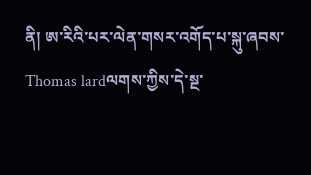ནི། ཨ་རིའི་པར་ལེན་གསར་འགོད་པ་སྐུ་ཞབས་Thomas lardལགས་ཀྱིས་དེ་སྔ་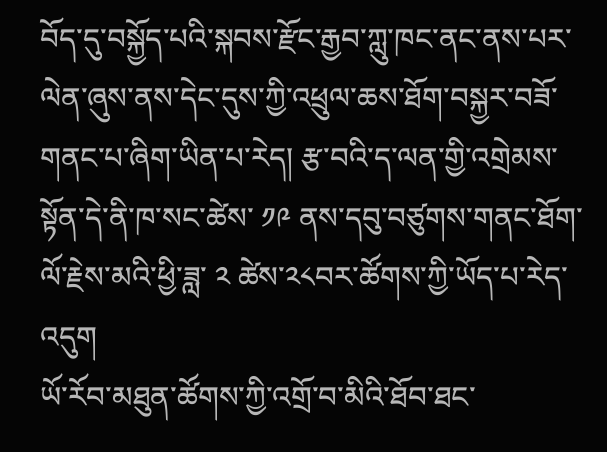བོད་དུ་བསྐྱོད་པའི་སྐབས་རྫོང་རྒྱབ་ཀླུ་ཁང་ནང་ནས་པར་ལེན་ཞུས་ནས་དེང་དུས་ཀྱི་འཕྲུལ་ཆས་ཐོག་བསྐྱར་བཟོ་གནང་པ་ཞིག་ཡིན་པ་རེད། རྩ་བའི་ད་ལན་གྱི་འགྲེམས་སྟོན་དེ་ནི་ཁ་སང་ཚེས་ ༡༩ ནས་དབུ་བཙུགས་གནང་ཐོག་ལོ་རྗེས་མའི་ཕྱི་ཟླ་ ༢ ཚེས་༢༨བར་ཚོགས་ཀྱི་ཡོད་པ་རེད་འདུག
ཡོ་རོབ་མཐུན་ཚོགས་ཀྱི་འགྲོ་བ་མིའི་ཐོབ་ཐང་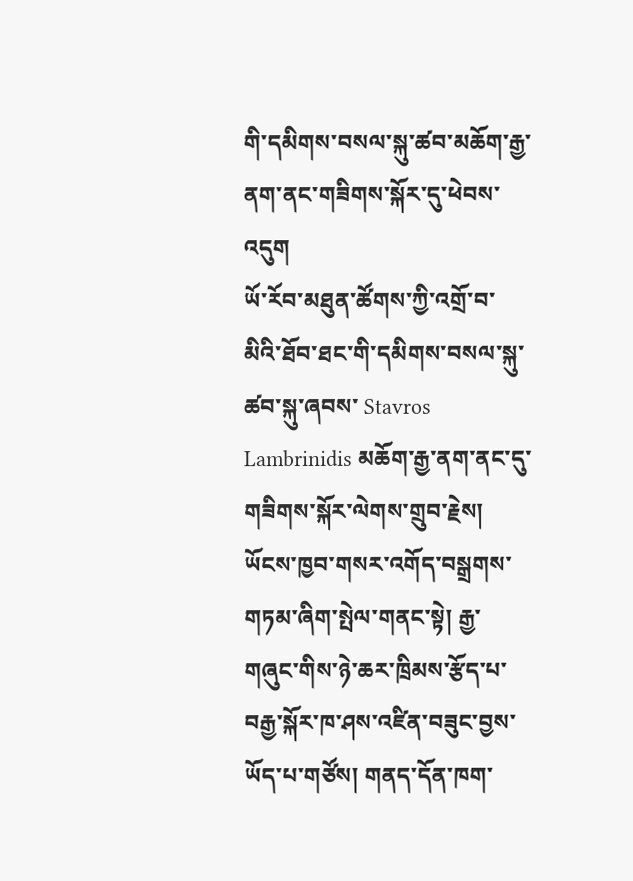གི་དམིགས་བསལ་སྐུ་ཚབ་མཆོག་རྒྱ་ནག་ནང་གཟིགས་སྐོར་དུ་ཕེབས་འདུག
ཡོ་རོབ་མཐུན་ཚོགས་ཀྱི་འགྲོ་བ་མིའི་ཐོབ་ཐང་གི་དམིགས་བསལ་སྐུ་ཚབ་སྐུ་ཞབས་ Stavros Lambrinidis མཆོག་རྒྱ་ནག་ནང་དུ་གཟིགས་སྐོར་ལེགས་གྲུབ་རྗེས། ཡོངས་ཁྱབ་གསར་འགོད་བསྒྲགས་གཏམ་ཞིག་སྤེལ་གནང་སྟེ། རྒྱ་གཞུང་གིས་ཉེ་ཆར་ཁྲིམས་རྩོད་པ་བརྒྱ་སྐོར་ཁ་ཤས་འཛིན་བཟུང་བྱས་ཡོད་པ་གཙོས། གནད་དོན་ཁག་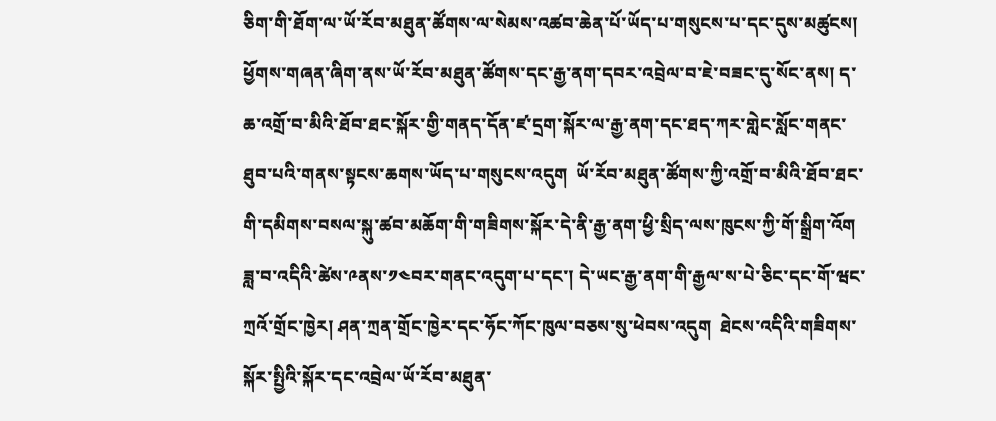ཅིག་གི་ཐོག་ལ་ཡོ་རོབ་མཐུན་ཚོགས་ལ་སེམས་འཚབ་ཆེན་པོ་ཡོད་པ་གསུངས་པ་དང་དུས་མཚུངས། ཕྱོགས་གཞན་ཞིག་ནས་ཡོ་རོབ་མཐུན་ཚོགས་དང་རྒྱ་ནག་དབར་འབྲེལ་བ་ཇེ་བཟང་དུ་སོང་ནས། ད་ཆ་འགྲོ་བ་མིའི་ཐོབ་ཐང་སྐོར་གྱི་གནད་དོན་ཛ་དྲག་སྐོར་ལ་རྒྱ་ནག་དང་ཐད་ཀར་གླེང་སློང་གནང་ཐུབ་པའི་གནས་སྟངས་ཆགས་ཡོད་པ་གསུངས་འདུག  ཡོ་རོབ་མཐུན་ཚོགས་ཀྱི་འགྲོ་བ་མིའི་ཐོབ་ཐང་གི་དམིགས་བསལ་སྐུ་ཚབ་མཆོག་གི་གཟིགས་སྐོར་དེ་ནི་རྒྱ་ནག་ཕྱི་སྲིད་ལས་ཁུངས་ཀྱི་གོ་སྒྲིག་འོག ཟླ་བ་འདིའི་ཚེས་༩ནས་༡༤བར་གནང་འདུག་པ་དང་། དེ་ཡང་རྒྱ་ནག་གི་རྒྱལ་ས་པེ་ཅིང་དང་གོ་ཝང་ཀྲའོ་གྲོང་ཁྱེར། ཤན་ཀྲན་གྲོང་ཁྱེར་དང་ཧོང་ཀོང་ཁུལ་བཅས་སུ་ཕེབས་འདུག  ཐེངས་འདིའི་གཟིགས་སྐོར་སྤྱིའི་སྐོར་དང་འབྲེལ་ཡོ་རོབ་མཐུན་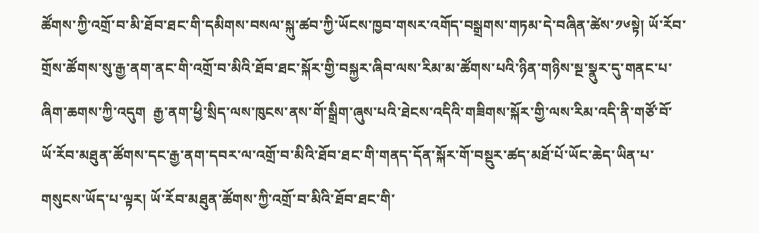ཚོགས་ཀྱི་འགྲོ་བ་མི་ཐོབ་ཐང་གི་དམིགས་བསལ་སྐུ་ཚབ་ཀྱི་ཡོངས་ཁྱབ་གསར་འགོད་བསྒྲགས་གཏམ་དེ་བཞིན་ཚེས་༡༦སྟེ། ཡོ་རོབ་གྲོས་ཚོགས་སུ་རྒྱ་ནག་ནང་གི་འགྲོ་བ་མིའི་ཐོབ་ཐང་སྐོར་གྱི་བསྐྱར་ཞིབ་ལས་རིམ་མ་ཚོགས་པའི་ཉིན་གཉིས་སྔ་སྣུར་དུ་གནང་པ་ཞིག་ཆགས་ཀྱི་འདུག  རྒྱ་ནག་ཕྱི་སྲིད་ལས་ཁུངས་ནས་གོ་སྒྲིག་ཞུས་པའི་ཐེངས་འདིའི་གཟིགས་སྐོར་གྱི་ལས་རིམ་འདི་ནི་གཙོ་བོ་ཡོ་རོབ་མཐུན་ཚོགས་དང་རྒྱ་ནག་དབར་ལ་འགྲོ་བ་མིའི་ཐོབ་ཐང་གི་གནད་དོན་སྐོར་གོ་བསྡུར་ཚད་མཐོ་པོ་ཡོང་ཆེད་ཡིན་པ་གསུངས་ཡོད་པ་ལྟར། ཡོ་རོབ་མཐུན་ཚོགས་ཀྱི་འགྲོ་བ་མིའི་ཐོབ་ཐང་གི་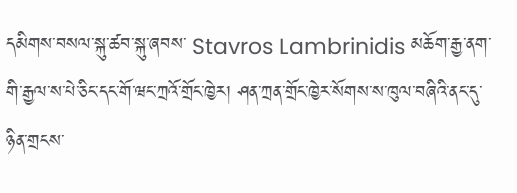དམིགས་བསལ་སྐུ་ཚབ་སྐུ་ཞབས་ Stavros Lambrinidis མཆོག་རྒྱ་ནག་གི་རྒྱལ་ས་པེ་ཅིང་དང་གོ་ཝང་ཀྲའོ་གྲོང་ཁྱེར། ཤན་ཀྲན་གྲོང་ཁྱེར་སོགས་ས་ཁུལ་བཞིའི་ནང་དུ་ཉིན་གྲངས་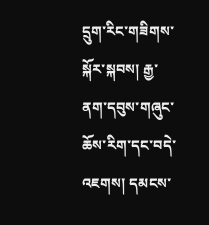དྲུག་རིང་གཟིགས་སྐོར་སྐབས། རྒྱ་ནག་དབུས་གཞུང་ཆོས་རིག་དང་བདེ་འཇགས། དམངས་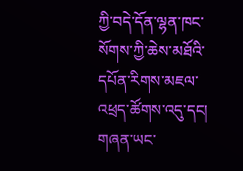ཀྱི་བདེ་དོན་ལྷན་ཁང་སོགས་ཀྱི་ཆེས་མཐོའི་དཔོན་རིགས་མཇལ་འཕྲད་ཚོགས་འདུ་དང། གཞན་ཡང་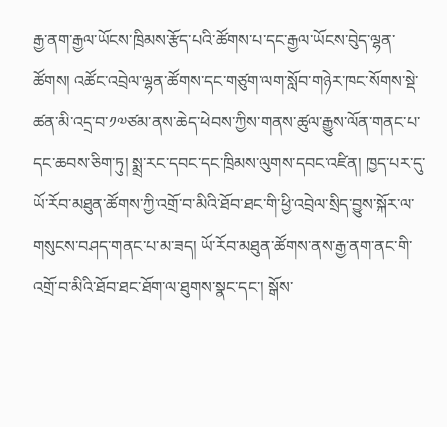རྒྱ་ནག་རྒྱལ་ཡོངས་ཁྲིམས་རྩོད་པའི་ཚོགས་པ་དང་རྒྱལ་ཡོངས་བེུད་ལྷན་ཚོགས། འཚོང་འབྲེལ་ལྷན་ཚོགས་དང་གཙུག་ལག་སློབ་གཉེར་ཁང་སོགས་སྡེ་ཚན་མི་འདྲ་བ་༡༧ཙམ་ནས་ཆེད་ཕེབས་ཀྱིས་གནས་ཚུལ་རྒྱུས་ལོན་གནང་པ་དང་ཆབས་ཅིག་ཏུ། སྨྲ་རང་དབང་དང་ཁྲིམས་ལུགས་དབང་འཛིན། ཁྱད་པར་དུ་ཡོ་རོབ་མཐུན་ཚོགས་ཀྱི་འགྲོ་བ་མིའི་ཐོབ་ཐང་གི་ཕྱི་འབྲེལ་སྲིད་བྱུས་སྐོར་ལ་གསུངས་བཤད་གནང་པ་མ་ཟད། ཡོ་རོབ་མཐུན་ཚོགས་ནས་རྒྱ་ནག་ནང་གི་འགྲོ་བ་མིའི་ཐོབ་ཐང་ཐོག་ལ་ཐུགས་སྣང་དང་། སྒོས་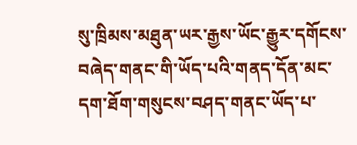སུ་ཁྲིམས་མཐུན་ཡར་རྒྱས་ཡོང་རྒྱུར་དགོངས་བཞེད་གནང་གི་ཡོད་པའི་གནད་དོན་མང་དག་ཐོག་གསུངས་བཤད་གནང་ཡོད་པ་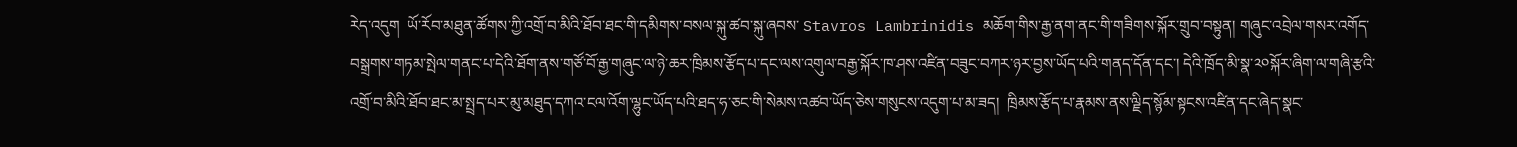རེད་འདུག  ཡོ་རོབ་མཐུན་ཚོགས་ཀྱི་འགྲོ་བ་མིའི་ཐོབ་ཐང་གི་དམིགས་བསལ་སྐུ་ཚབ་སྐུ་ཞབས་ Stavros Lambrinidis མཆོག་གིས་རྒྱ་ནག་ནང་གི་གཟིགས་སྐོར་གྲུབ་བསྟུན། གཞུང་འབྲེལ་གསར་འགོད་བསྒྲགས་གཏམ་སྤེལ་གནང་པ་དེའི་ཐོག་ནས་གཙོ་བོ་རྒྱ་གཞུང་ལ་ཉེ་ཆར་ཁྲིམས་རྩོད་པ་དང་ལས་འགུལ་བརྒྱ་སྐོར་ཁ་ཤས་འཛིན་བཟུང་བཀར་ཉར་བྱས་ཡོད་པའི་གནད་དོན་དང་། དེའི་ཁྲོད་མི་སྣ་༢༠སྐོར་ཞིག་ལ་གཞི་རྩའི་འགྲོ་བ་མིའི་ཐོབ་ཐང་མ་སྤྲད་པར་མུ་མཐུད་དཀའ་ངལ་འོག་ལྷུང་ཡོད་པའི་ཐད་ཧ་ཅང་གི་སེམས་འཚབ་ཡོད་ཅེས་གསུངས་འདུག་པ་མ་ཟད།  ཁྲིམས་རྩོད་པ་རྣམས་ནས་ལྗིད་སྙོམ་སྟངས་འཛིན་དང་ཞེད་སྣང་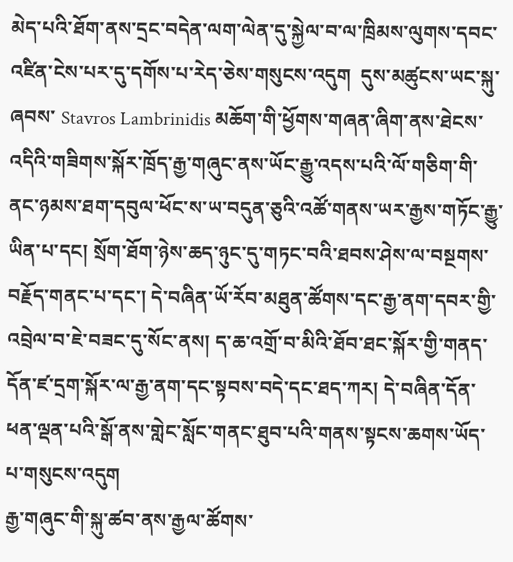མེད་པའི་ཐོག་ནས་དྲང་བདེན་ལག་ལེན་དུ་སྐྱེལ་བ་ལ་ཁྲིམས་ལུགས་དབང་འཛིན་ངེས་པར་དུ་དགོས་པ་རེད་ཅེས་གསུངས་འདུག  དུས་མཚུངས་ཡང་སྐུ་ཞབས་ Stavros Lambrinidis མཆོག་གི་ཕྱོགས་གཞན་ཞིག་ནས་ཐེངས་འདིའི་གཟིགས་སྐོར་ཁྲོད་རྒྱ་གཞུང་ནས་ཡོང་རྒྱུ་འདས་པའི་ལོ་གཅིག་གི་ནང་ཉམས་ཐག་དབུལ་ཕོང་ས་ཡ་བདུན་ཅུའི་འཚོ་གནས་ཡར་རྒྱས་གཏོང་རྒྱུ་ཡིན་པ་དང། སྲོག་ཐོག་ཉེས་ཆད་ཉུང་དུ་གཏང་བའི་ཐབས་ཤེས་ལ་བསྔགས་བརྗོད་གནང་པ་དང་། དེ་བཞིན་ཡོ་རོབ་མཐུན་ཚོགས་དང་རྒྱ་ནག་དབར་གྱི་འབྲེལ་བ་ཇེ་བཟང་དུ་སོང་ནས། ད་ཆ་འགྲོ་བ་མིའི་ཐོབ་ཐང་སྐོར་གྱི་གནད་དོན་ཛ་དྲག་སྐོར་ལ་རྒྱ་ནག་དང་སྟབས་བདེ་དང་ཐད་ཀར། དེ་བཞིན་དོན་ཕན་ལྡན་པའི་སྒོ་ནས་གླེང་སློང་གནང་ཐུབ་པའི་གནས་སྟངས་ཆགས་ཡོད་པ་གསུངས་འདུག
རྒྱ་གཞུང་གི་སྐུ་ཚབ་ནས་རྒྱལ་ཚོགས་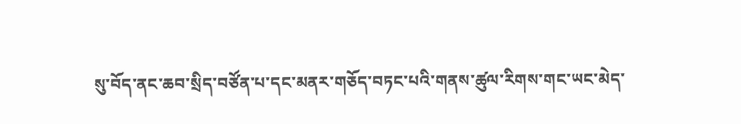སུ་བོད་ནང་ཆབ་སྲིད་བཙོན་པ་དང་མནར་གཅོད་བཏང་པའི་གནས་ཚུལ་རིགས་གང་ཡང་མེད་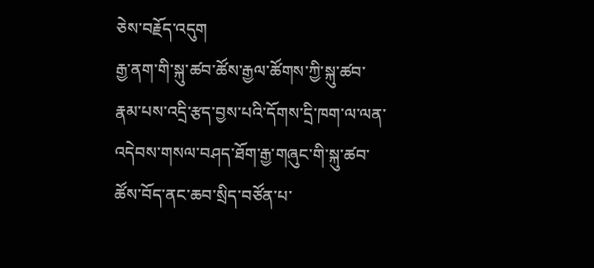ཅེས་བརྗོད་འདུག
རྒྱ་ནག་གི་སྐུ་ཚབ་ཚོས་རྒྱལ་ཚོགས་ཀྱི་སྐུ་ཚབ་རྣམ་པས་འདྲི་རྩད་བྱས་པའི་དོགས་དྲི་ཁག་ལ་ལན་འདེབས་གསལ་བཤད་ཐོག་རྒྱ་གཞུང་གི་སྐུ་ཚབ་ཚོས་བོད་ནང་ཆབ་སྲིད་བཙོན་པ་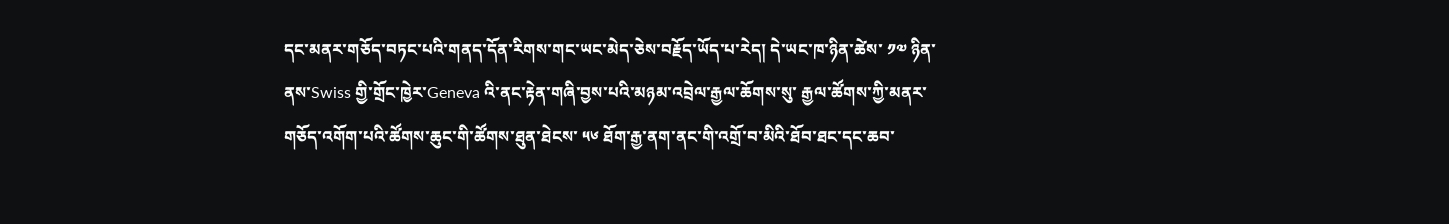དང་མནར་གཅོད་བཏང་པའི་གནད་དོན་རིགས་གང་ཡང་མེད་ཅེས་བརྗོད་ཡོད་པ་རེད། དེ་ཡང་ཁ་ཉིན་ཚེས་ ༡༧ ཉིན་ནས་Swiss གྱི་གྲོང་ཁྱེར་Geneva འི་ནང་རྟེན་གཞི་བྱས་པའི་མཉམ་འབྲེལ་རྒྱལ་ཆོགས་སུ་ རྒྱལ་ཚོགས་ཀྱི་མནར་གཅོད་འགོག་པའི་ཚོགས་ཆུང་གི་ཚོགས་ཐུན་ཐེངས་ ༥༦ ཐོག་རྒྱ་ནག་ནང་གི་འགྲོ་བ་མིའི་ཐོབ་ཐང་དང་ཆབ་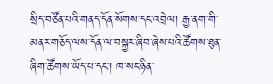སྲིད་བཙོན་པའི་གནད་དོན་སོགས་དང་འབྲེལ། རྒྱ་ནག་གི་མནར་གཅོད་ལས་དོན་ལ་བསྐྱར་ཞིབ་ཞེས་པའི་ཚོགས་ཐུན་ཞིག་ཚོགས་ཡོད་པ་དང་། ཁ་སང་ཉིན་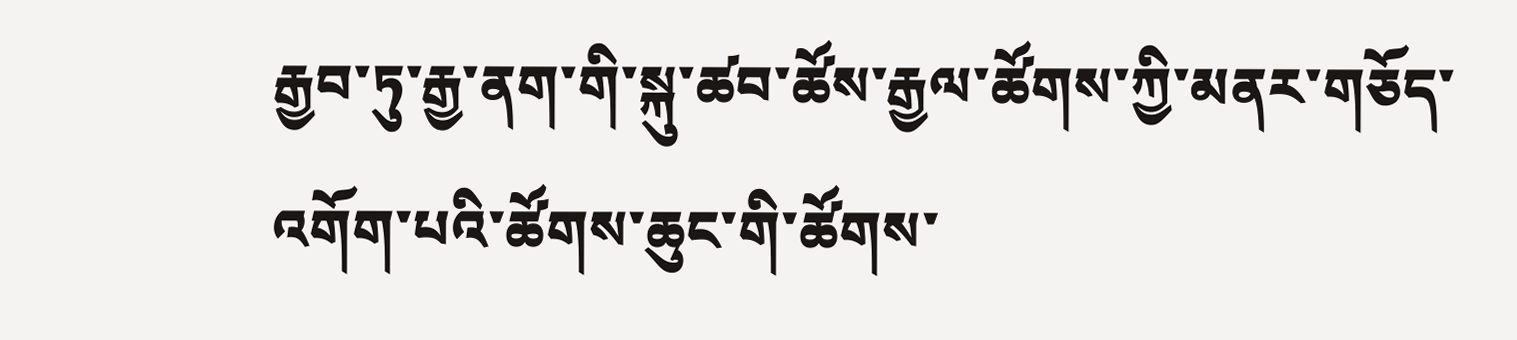རྒྱབ་ཏུ་རྒྱ་ནག་གི་སྐུ་ཚབ་ཚོས་རྒྱལ་ཚོགས་ཀྱི་མནར་གཅོད་འགོག་པའི་ཚོགས་ཆུང་གི་ཚོགས་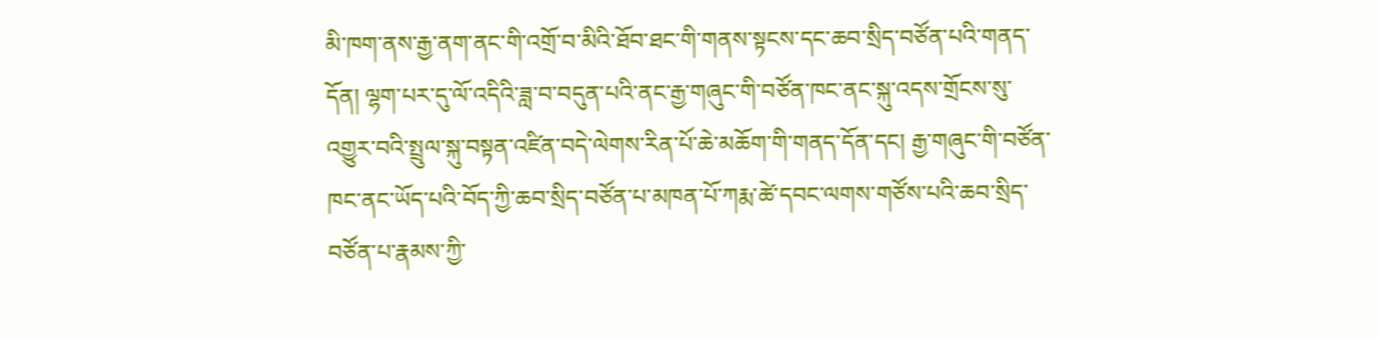མི་ཁག་ནས་རྒྱ་ནག་ནང་གི་འགྲོ་བ་མིའི་ཐོབ་ཐང་གི་གནས་སྟངས་དང་ཆབ་སྲིད་བཙོན་པའི་གནད་དོན། ལྷག་པར་དུ་ལོ་འདིའི་ཟླ་བ་བདུན་པའི་ནང་རྒྱ་གཞུང་གི་བཙོན་ཁང་ནང་སྐུ་འདས་གྲོངས་སུ་འགྱུར་བའི་སྤྲུལ་སྐུ་བསྟན་འཛིན་བདེ་ལེགས་རིན་པོ་ཆེ་མཆོག་གི་གནད་དོན་དང། རྒྱ་གཞུང་གི་བཙོན་ཁང་ནང་ཡོད་པའི་བོད་ཀྱི་ཆབ་སྲིད་བཙོན་པ་མཁན་པོ་ཀརྨ་ཚེ་དབང་ལགས་གཙོས་པའི་ཆབ་སྲིད་བཙོན་པ་རྣམས་ཀྱི་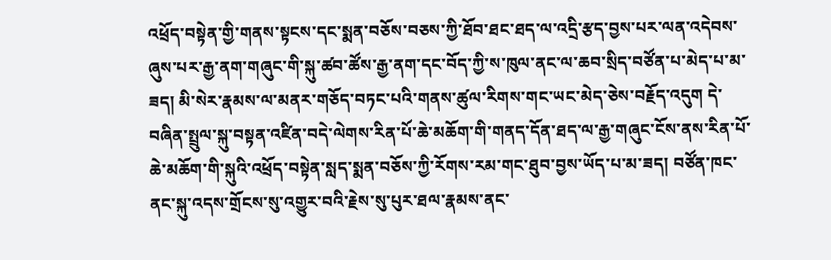འཕྲོད་བསྟེན་གྱི་གནས་སྟངས་དང་སྨན་བཅོས་བཅས་ཀྱི་ཐོབ་ཐང་ཐད་ལ་འདྲི་རྩད་བྱས་པར་ལན་འདེབས་ཞུས་པར་རྒྱ་ནག་གཞུང་གི་སྐུ་ཚབ་ཚོས་རྒྱ་ནག་དང་བོད་ཀྱི་ས་ཁུལ་ནང་ལ་ཆབ་སྲིད་བཙོན་པ་མེད་པ་མ་ཟད། མི་སེར་རྣམས་ལ་མནར་གཅོད་བཏང་པའི་གནས་ཚུལ་རིགས་གང་ཡང་མེད་ཅེས་བརྗོད་འདུག དེ་བཞིན་སྤྲུལ་སྐུ་བསྟན་འཛིན་བདེ་ལེགས་རིན་པོ་ཆེ་མཆོག་གི་གནད་དོན་ཐད་ལ་རྒྱ་གཞུང་ངོས་ནས་རིན་པོ་ཆེ་མཆོག་གི་སྐུའི་འཕྲོད་བསྟེན་སླད་སྨན་བཅོས་ཀྱི་རོགས་རམ་གང་ཐུབ་བྱས་ཡོད་པ་མ་ཟད། བཙོན་ཁང་ནང་སྐུ་འདས་གྲོངས་སུ་འགྱུར་བའི་རྗེས་སུ་པུར་ཐལ་རྣམས་ནང་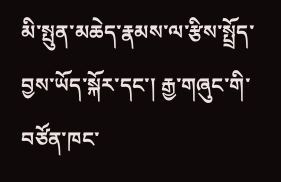མི་སྤུན་མཆེད་རྣམས་ལ་རྩིས་སྤྲོད་བྱས་ཡོད་སྐོར་དང་། རྒྱ་གཞུང་གི་བཙོན་ཁང་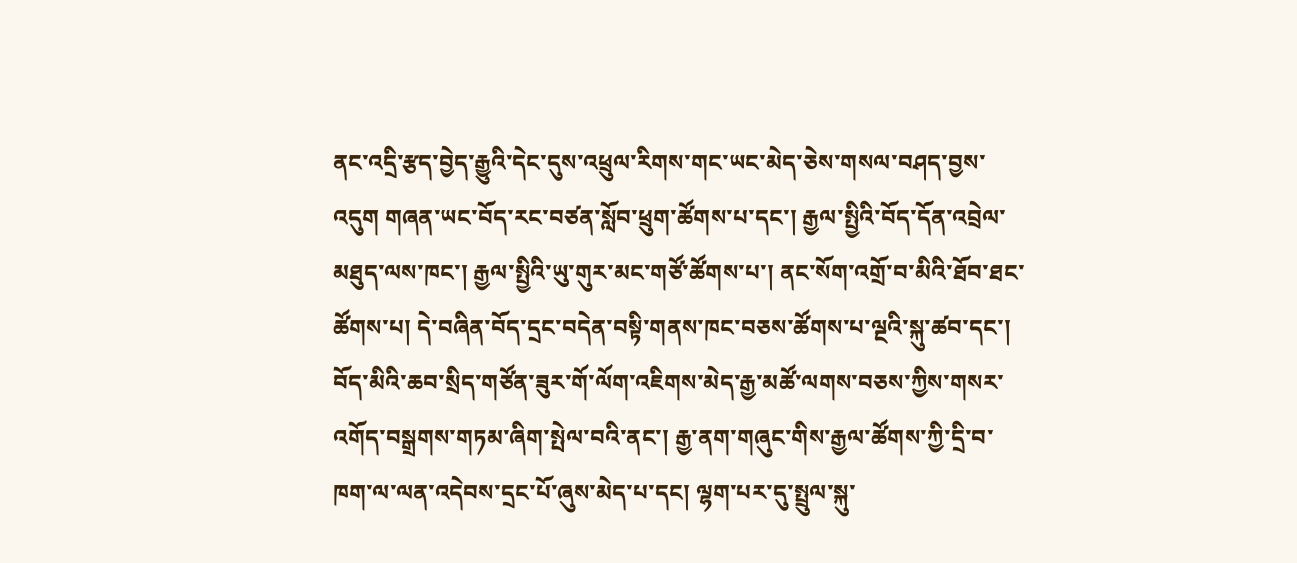ནང་འདྲི་རྩད་བྱེད་རྒྱུའི་དེང་དུས་འཕྲུལ་རིགས་གང་ཡང་མེད་ཅེས་གསལ་བཤད་བྱས་འདུག གཞན་ཡང་བོད་རང་བཙན་སློབ་ཕྲུག་ཚོགས་པ་དང་། རྒྱལ་སྤྱིའི་བོད་དོན་འབྲེལ་མཐུད་ལས་ཁང་། རྒྱལ་སྤྱིའི་ཡུ་གུར་མང་གཙོ་ཚོགས་པ་། ནང་སོག་འགྲོ་བ་མིའི་ཐོབ་ཐང་ཚོགས་པ། དེ་བཞིན་བོད་དྲང་བདེན་བསྟི་གནས་ཁང་བཅས་ཚོགས་པ་ལྔའི་སྐུ་ཚབ་དང་། བོད་མིའི་ཆབ་སྲིད་གཙོན་ཟུར་གོ་ལོག་འཇིགས་མེད་རྒྱ་མཚོ་ལགས་བཅས་ཀྱིས་གསར་འགོད་བསྒྲགས་གཏམ་ཞིག་སྤེལ་བའི་ནང་། རྒྱ་ནག་གཞུང་གིས་རྒྱལ་ཚོགས་ཀྱི་དྲི་བ་ཁག་ལ་ལན་འདེབས་དྲང་པོ་ཞུས་མེད་པ་དང། ལྷག་པར་དུ་སྤྲུལ་སྐུ་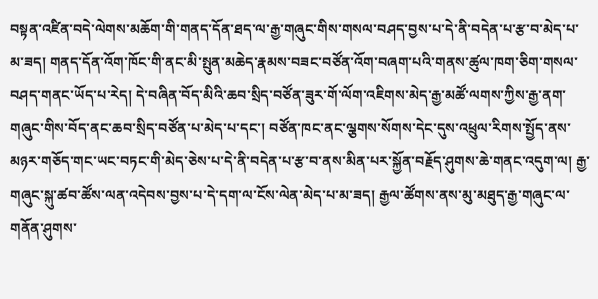བསྟན་འཛིན་བདེ་ལེགས་མཆོག་གི་གནད་དོན་ཐད་ལ་རྒྱ་གཞུང་གིས་གསལ་བཤད་བྱས་པ་དེ་ནི་བདེན་པ་རྩ་བ་མེད་པ་མ་ཟད། གནད་དོན་འོག་ཁོང་གི་ནང་མི་སྤུན་མཆེད་རྣམས་བཟང་བཙོན་འོག་བཞག་པའི་གནས་ཚུལ་ཁག་ཅིག་གསལ་བཤད་གནང་ཡོད་པ་རེད། དེ་བཞིན་བོད་མིའི་ཆབ་སྲིད་བཙོན་ཟུར་གོ་ལོག་འཇིགས་མེད་རྒྱ་མཚོ་ལགས་ཀྱིས་རྒྱ་ནག་གཞུང་གིས་བོད་ནང་ཆབ་སྲིད་བཙོན་པ་མེད་པ་དང་། བཙོན་ཁང་ནང་ལྕགས་སོགས་དེང་དུས་འཕྲུལ་རིགས་སྤྱོད་ནས་མཉར་གཅོད་གང་ཡང་བཏང་གི་མེད་ཅེས་པ་དེ་ནི་བདེན་པ་རྩ་བ་ནས་མིན་པར་སྐྱོན་བརྗོད་ཤུགས་ཆེ་གནང་འདུག་ལ། རྒྱ་གཞུང་སྐུ་ཚབ་ཚོས་ལན་འདེབས་བྱས་པ་དེ་དག་ལ་ངོས་ལེན་མེད་པ་མ་ཟད། རྒྱལ་ཚོགས་ནས་མུ་མཐུད་རྒྱ་གཞུང་ལ་གནོན་ཤུགས་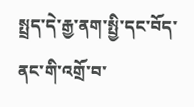སྤྲད་དེ་རྒྱ་ནག་སྤྱི་དང་བོད་ནང་གི་འགྲོ་བ་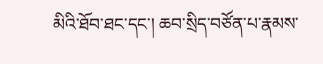མིའི་ཐོབ་ཐང་དང་། ཆབ་སྲིད་བཙོན་པ་རྣམས་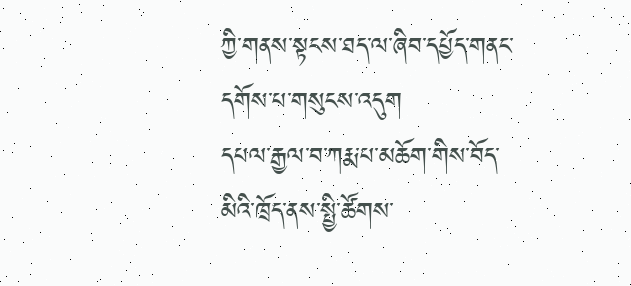ཀྱི་གནས་སྟངས་ཐད་ལ་ཞིབ་དཔྱོད་གནང་དགོས་པ་གསུངས་འདུག
དཔལ་རྒྱལ་བ་ཀརྨ་པ་མཆོག་གིས་བོད་མིའི་ཁྲོད་ནས་སྤྱི་ཚོགས་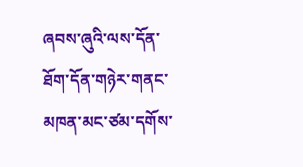ཞབས་ཞུའི་ལས་དོན་ཐོག་དོན་གཉེར་གནང་མཁན་མང་ཙམ་དགོས་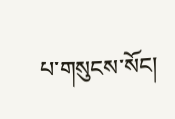པ་གསུངས་སོང།